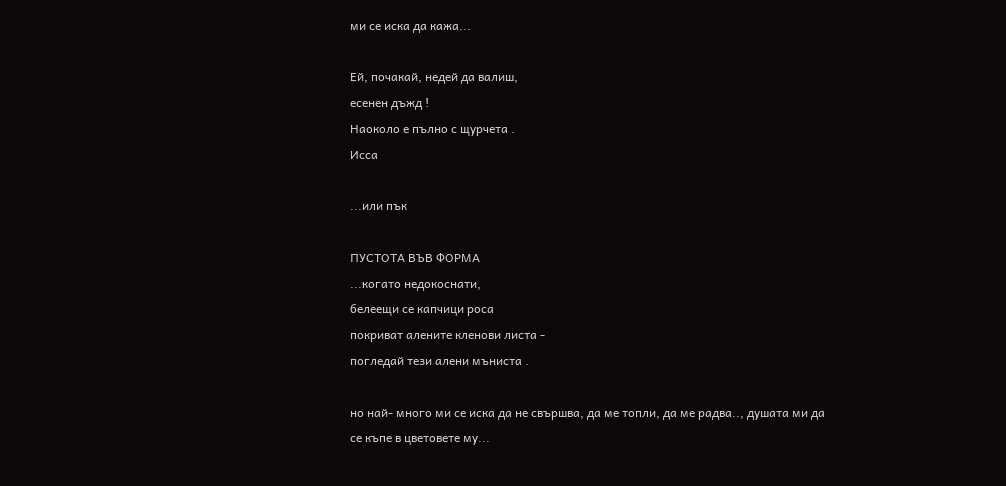ми се иска да кажа...

Ей, почакай, недей да валиш,
есенен дъжд !
Наоколо е пълно с щурчета .
Исса

...или пък

ПУСТОТА ВЪВ ФОРМА
...когато недокоснати,
белеещи се капчици роса
покриват алените кленови листа -
погледай тези алени мъниста .

но най- много ми се иска да не свършва, да ме топли, да ме радва.., душата ми да се къпе в цветовете му...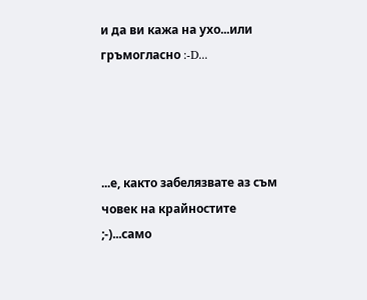и да ви кажа на ухо...или гръмогласно :-D...




...е, както забелязвате аз съм човек на крайностите ;-)...само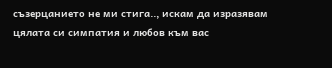съзерцанието не ми стига.., искам да изразявам цялата си симпатия и любов към вас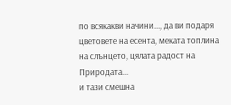по всякакви начини..., да ви подаря цветовете на есента, меката топлина на слънцето, цялата радост на Природата...
и тази смешна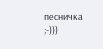песничка ;-)))